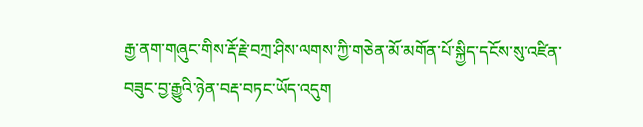རྒྱ་ནག་གཞུང་གིས་རྡོ་རྗེ་བཀྲ་ཤིས་ལགས་ཀྱི་གཅེན་མོ་མགོན་པོ་སྐྱིད་དངོས་སུ་འཛིན་བཟུང་བྱ་རྒྱུའི་ཉེན་བརྡ་བཏང་ཡོད་འདུག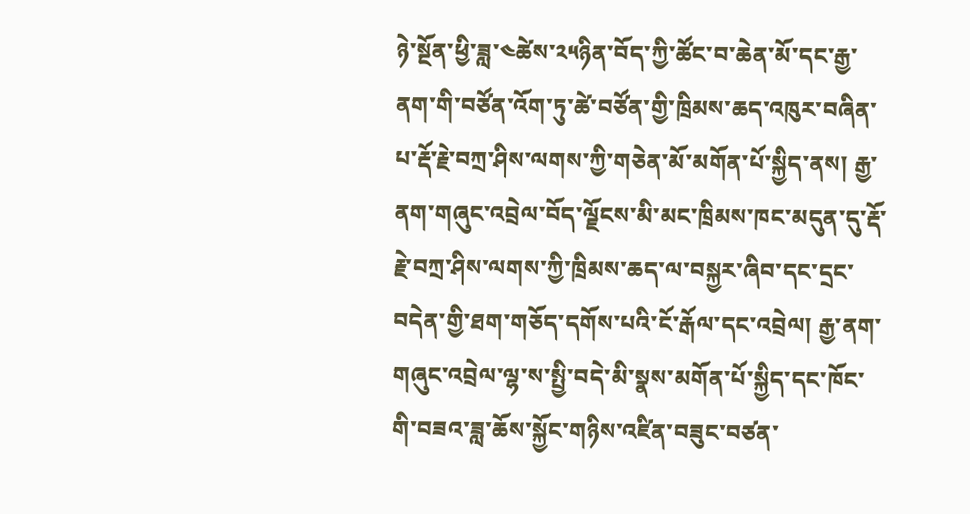ཉེ་སྔོན་ཕྱི་ཟླ་༤ཚེས་༢༥ཉིན་བོད་ཀྱི་ཚོང་བ་ཆེན་མོ་དང་རྒྱ་ནག་གི་བཙོན་འོག་ཏུ་ཚེ་བཙོན་གྱི་ཁྲིམས་ཆད་འཁུར་བཞིན་པ་རྡོ་རྗེ་བཀྲ་ཤིས་ལགས་ཀྱི་གཅེན་མོ་མགོན་པོ་སྐྱིད་ནས། རྒྱ་ནག་གཞུང་འབྲེལ་བོད་ལྗོངས་མི་མང་ཁྲིམས་ཁང་མདུན་དུ་རྡོ་རྗེ་བཀྲ་ཤིས་ལགས་ཀྱི་ཁྲིམས་ཆད་ལ་བསྐྱར་ཞིབ་དང་དྲང་བདེན་གྱི་ཐག་གཅོད་དགོས་པའི་ངོ་རྒོལ་དང་འབྲེལ། རྒྱ་ནག་གཞུང་འབྲེལ་ལྷ་ས་སྤྱི་བདེ་མི་སྣས་མགོན་པོ་སྐྱིད་དང་ཁོང་གི་བཟའ་ཟླ་ཆོས་སྐྱོང་གཉིས་འཛིན་བཟུང་བཙན་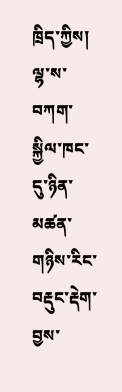ཁྲིད་ཀྱིས། ལྷ་ས་བཀག་སྐྱིལ་ཁང་དུ་ཉིན་མཚན་གཉིས་རིང་བརྡུང་རྡེག་བྱས་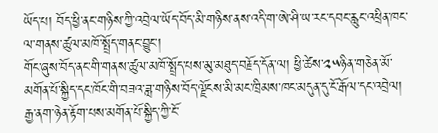ཡོད་པ། བོད་ཕྱི་ནང་གཉིས་ཀྱི་འབྲེལ་ཡོད་བོད་མི་གཉིས་ནས་འདི་ག་ཨེ་ཤི་ཡ་རང་དབང་རླུང་འཕྲིན་ཁང་ལ་གནས་ཚུལ་མཁོ་སྤྲོད་གནང་བྱུང་།
གོང་ཞུས་བོད་ནང་གི་གནས་ཚུལ་མཁོ་སྤྲོད་པས་མུ་མཐུད་བརྗོད་དོན་ལ། ཕྱི་ཚེས་༢༥ཉིན་གཅེན་མོ་མགོན་པོ་སྐྱིད་དང་ཁོང་གི་བཟའ་ཟླ་གཉིས་བོད་ལྗོངས་མི་མང་ཁྲིམས་ཁང་མདུན་དུ་ངོ་རྒོལ་དང་འབྲེལ། རྒྱ་ནག་ཉེན་རྟོག་པས་མགོན་པོ་སྐྱིད་ཀྱི་ངོ་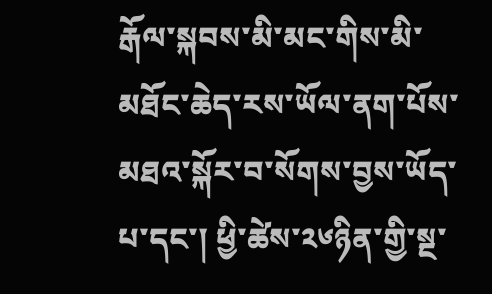རྒོལ་སྐབས་མི་མང་གིས་མི་མཐོང་ཆེད་རས་ཡོལ་ནག་པོས་མཐའ་སྐོར་བ་སོགས་བྱས་ཡོད་པ་དང་། ཕྱི་ཚེས་༢༦ཉིན་གྱི་སྔ་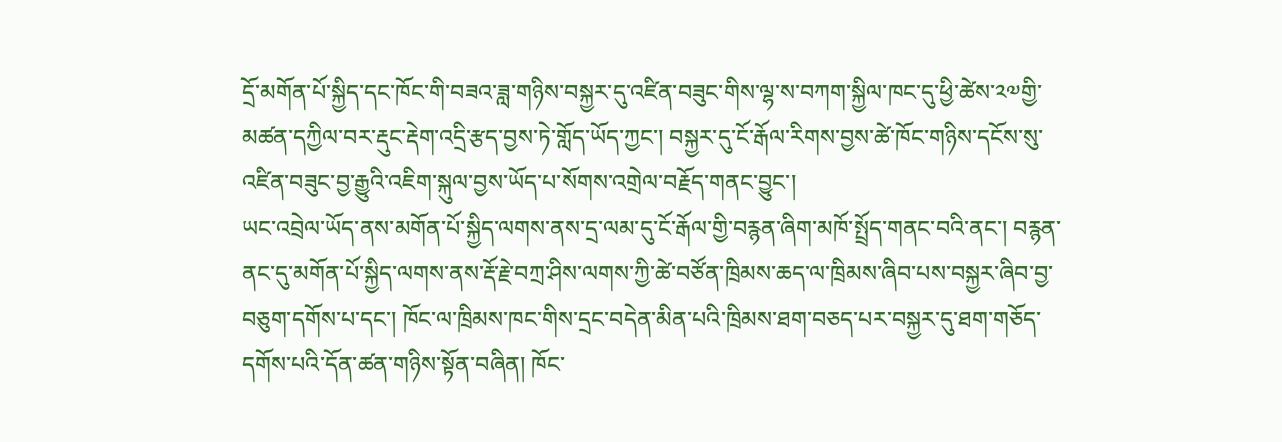དྲོ་མགོན་པོ་སྐྱིད་དང་ཁོང་གི་བཟའ་ཟླ་གཉིས་བསྐྱར་དུ་འཛིན་བཟུང་གིས་ལྷ་ས་བཀག་སྐྱིལ་ཁང་དུ་ཕྱི་ཚེས་༢༧གྱི་མཚན་དཀྱིལ་བར་རྡུང་རྡེག་འདྲི་རྩད་བྱས་ཏེ་གློད་ཡོད་ཀྱང་། བསྐྱར་དུ་ངོ་རྒོལ་རིགས་བྱས་ཚེ་ཁོང་གཉིས་དངོས་སུ་འཛིན་བཟུང་བྱ་རྒྱུའི་འཇིག་སྐུལ་བྱས་ཡོད་པ་སོགས་འགྲེལ་བརྗོད་གནང་བྱུང་།
ཡང་འབྲེལ་ཡོད་ནས་མགོན་པོ་སྐྱིད་ལགས་ནས་དྲ་ལམ་དུ་ངོ་རྒོལ་གྱི་བརྙན་ཞིག་མཁོ་སྤྲོད་གནང་བའི་ནང་། བརྙན་ནང་དུ་མགོན་པོ་སྐྱིད་ལགས་ནས་རྡོ་རྗེ་བཀྲ་ཤིས་ལགས་ཀྱི་ཚེ་བཙོན་ཁྲིམས་ཆད་ལ་ཁྲིམས་ཞིབ་པས་བསྐྱར་ཞིབ་བྱ་བཅུག་དགོས་པ་དང་། ཁོང་ལ་ཁྲིམས་ཁང་གིས་དྲང་བདེན་མིན་པའི་ཁྲིམས་ཐག་བཅད་པར་བསྐྱར་དུ་ཐག་གཅོད་དགོས་པའི་དོན་ཚན་གཉིས་སྟོན་བཞིན། ཁོང་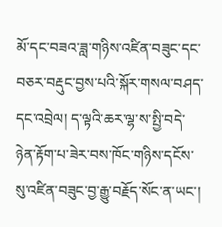མོ་དང་བཟའ་ཟླ་གཉིས་འཛིན་བཟུང་དང་བཅར་བརྡུང་བྱས་པའི་སྐོར་གསལ་བཤད་དང་འབྲེལ། ད་ལྟའི་ཆར་ལྷ་ས་སྤྱི་བདེ་ཉེན་རྟོག་པ་ཟེར་བས་ཁོང་གཉིས་དངོས་སུ་འཛིན་བཟུང་བྱ་རྒྱུ་བརྗོད་སོང་ན་ཡང་།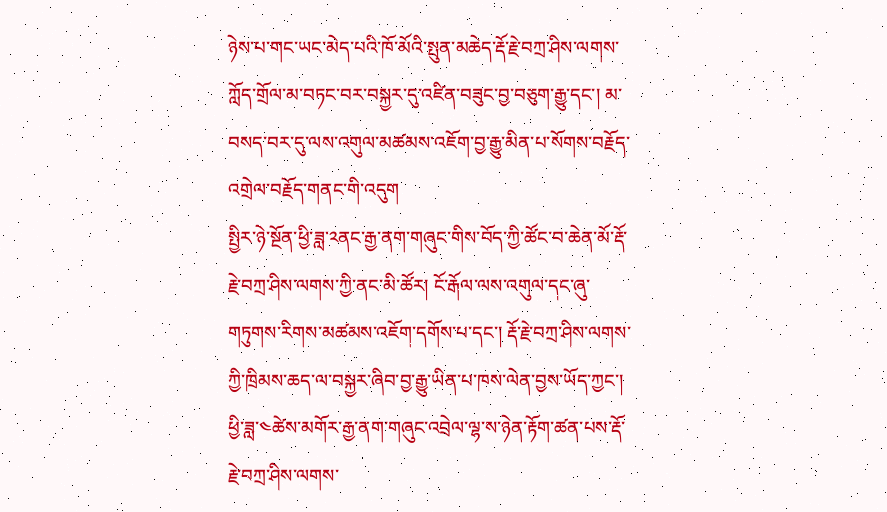ཉེས་པ་གང་ཡང་མེད་པའི་ཁོ་མོའི་སྤུན་མཆེད་རྡོ་རྗེ་བཀྲ་ཤིས་ལགས་ཀློད་གྲོལ་མ་བཏང་བར་བསྐྱར་དུ་འཛིན་བཟུང་བྱ་བཅུག་རྒྱུ་དང་། མ་བསད་བར་དུ་ལས་འགུལ་མཚམས་འཇོག་བྱ་རྒྱུ་མིན་པ་སོགས་བརྗོད་འགྲེལ་བརྗོད་གནང་གི་འདུག
སྤྱིར་ཉེ་སྔོན་ཕྱི་ཟླ་༢ནང་རྒྱ་ནག་གཞུང་གིས་བོད་ཀྱི་ཚོང་བ་ཆེན་མོ་རྡོ་རྗེ་བཀྲ་ཤིས་ལགས་ཀྱི་ནང་མི་ཚོར། ངོ་རྒོལ་ལས་འགུལ་དང་ཞུ་གཏུགས་རིགས་མཚམས་འཇོག་དགོས་པ་དང་། རྡོ་རྗེ་བཀྲ་ཤིས་ལགས་ཀྱི་ཁྲིམས་ཆད་ལ་བསྐྱར་ཞིབ་བྱ་རྒྱུ་ཡིན་པ་ཁས་ལེན་བྱས་ཡོད་ཀྱང་། ཕྱི་ཟླ་༤ཚེས་མགོར་རྒྱ་ནག་གཞུང་འབྲེལ་ལྷ་ས་ཉེན་རྟོག་ཚན་པས་རྡོ་རྗེ་བཀྲ་ཤིས་ལགས་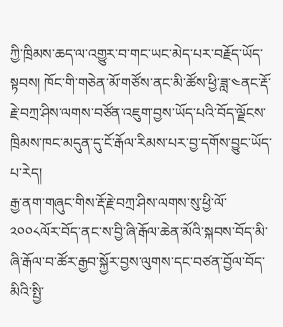ཀྱི་ཁྲིམས་ཆད་ལ་འགྱུར་བ་གང་ཡང་མེད་པར་བརྗོད་ཡོད་སྟབས། ཁོང་གི་གཅེན་མོ་གཙོས་ནང་མི་ཚོས་ཕྱི་ཟླ་༤ནང་རྡོ་རྗེ་བཀྲ་ཤིས་ལགས་བཙོན་འཇུག་བྱས་ཡོད་པའི་བོད་ལྗོངས་ཁྲིམས་ཁང་མདུན་དུ་ངོ་རྒོལ་རིམས་པར་བྱ་དགོས་བྱུང་ཡོད་པ་རེད།
རྒྱ་ནག་གཞུང་གིས་རྡོ་རྗེ་བཀྲ་ཤིས་ལགས་སུ་ཕྱི་ལོ་༢༠༠༨ལོར་བོད་ནང་ས་བྱི་ཞི་རྒོལ་ཆེན་མོའི་སྐབས་བོད་མི་ཞི་རྒོལ་བ་ཚོར་རྒྱབ་སྐྱོར་བྱས་ལུགས་དང་བཙན་བྱོལ་བོད་མིའི་སྤྱི་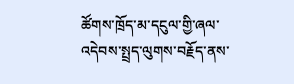ཚོགས་ཁྲོད་མ་དངུལ་གྱི་ཞལ་འདེབས་སྤྲད་ལུགས་བརྗོད་ནས་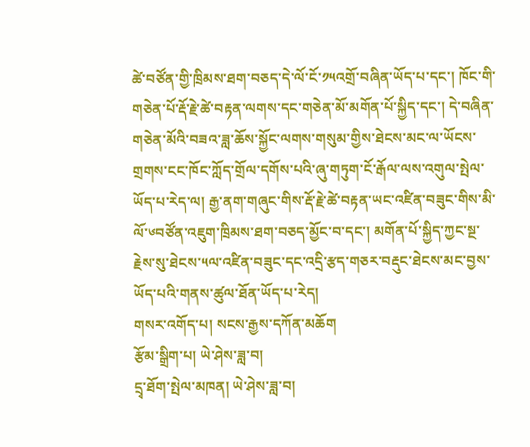ཚེ་བཙོན་གྱི་ཁྲིམས་ཐག་བཅད་དེ་ལོ་ངོ་༡༥འགྲོ་བཞིན་ཡོད་པ་དང་། ཁོང་གི་གཅེན་པོ་རྡོ་རྗེ་ཚེ་བརྟན་ལགས་དང་གཅེན་མོ་མགོན་པོ་སྐྱིད་དང་། དེ་བཞིན་གཅེན་མོའི་བཟའ་ཟླ་ཆོས་སྐྱོང་ལགས་གསུམ་གྱིས་ཐེངས་མང་ལ་ཡོངས་གྲགས་ངང་ཁོང་ཀློད་གྲོལ་དགོས་པའི་ཞུ་གཏུག་ངོ་རྒོལ་ལས་འགུལ་སྤེལ་ཡོད་པ་རེད་ལ། རྒྱ་ནག་གཞུང་གིས་རྡོ་རྗེ་ཚེ་བརྟན་ཡང་འཛིན་བཟུང་གིས་མི་ལོ་༦བཙོན་འཇུག་ཁྲིམས་ཐག་བཅད་མྱོང་བ་དང་། མགོན་པོ་སྐྱིད་ཀྱང་སྔ་རྗེས་སུ་ཐེངས་༥ལ་འཛིན་བཟུང་དང་འདྲི་རྩད་གཅར་བརྡུང་ཐེངས་མང་བྱས་ཡོད་པའི་གནས་ཚུལ་ཐོན་ཡོད་པ་རེད།
གསར་འགོད་པ། སངས་རྒྱས་དཀོན་མཆོག
རྩོམ་སྒྲིག་པ། ཡེ་ཤེས་ཟླ་བ།
དྲྭ་ཐོག་སྤེལ་མཁན། ཡེ་ཤེས་ཟླ་བ།